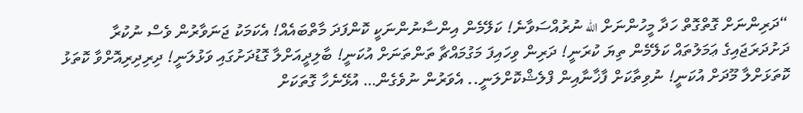“ދަރިންނަށް ގޮތްގޮތް ހަދާ މީހުންނަށް الله ނުރުއްސަވާނެ! ކަލޭމެން އިންސާނުންނަކީ ކޮންފަދަ މާތްބައެއް! އެކަމަކު ޖަނަވާރުން ވެސް ނުކުރާ ދަށުދަރަޖައިގެ ޢަމަލުތައް ކަލޭމެން ތިޔަ ކުރަނީ! ދަރިން ވިހައިފަ މަގުމައްޗާ ތަންތަނަށް އުކަނީ! ބާލިދީއަށްލާ ގޮޑުދަށުގައި ވަޅުލަނީ! ދިރިދިރިއޮށްވާ ކޮތަޅު ކޮތަޅަށްލާ މޫދަށް އުކަނީ! ނުވިތާކަށް ފާޚާނާއިން ފްލެޝްކޮށްލަނީ.. އެވަރުން ނުވެގެން… އުޅޭނެހާ ގޮތަކަށް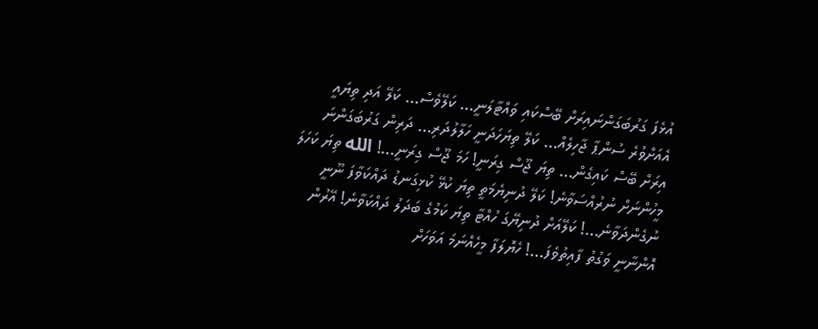އުޅެފަ ގަރުބަގަންނައިރަށް ބޭސްކައި ވައްޓާލަނީ… ކަލޭވެސް… ކަލޭ އަދި ތިޔައީ އެއަށްވުރެ ސުންޕާ ޖާހިލެއް… ކަލޭ ތިޔަހަދަނީ ހަލާލުދަރި… ދަރިން ގަރުބަގަންނަ އިރަށް ބޭސް ކައިގެން… ތިޔަ ޖޫސް ގިރަނީ! ހަމަ ޖޫސް ގިރަނީ…! الله ތިޔަ ކަހަލަ މީހުންނަށް ނުރުއްސަވާނެ! ކަލޭ ދުނިޔެމަތީ ތިޔަ ކުޅޭ ކުޅިގަނޑު ދައްކަވާފަ ނޫނީ ނުގެންދަވާނެ…! ކަލޭއަށް ދުނިޔޭގަ ހުއްޓާ ތިޔަ ކަމުގެ ބަދަލު ދައްކަވާނެ! އޭރުން އޮންނާނީ ވަގުތު ފާއިތުވެފަ…! ހެޔޮލަފާ މީހެއްނަމަ އަވަހަށް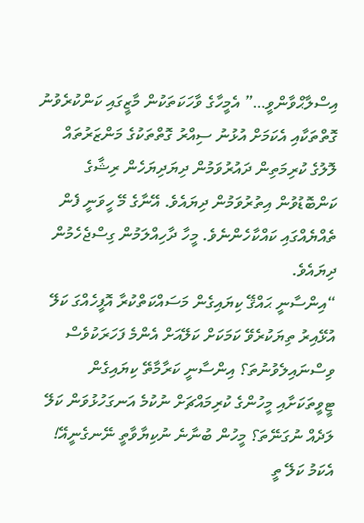އިސްލާޙްވާންވީ…” އެމީހާގެ ވާހަކަތަކުން މާޒީގައި ކަންކުރެވުނު ގޮތްތަކާއި އެކަމަށް އުޅުނު ސިއްރު ގޮތްތަކުގެ މަންޒަރުތައް ލޮލުގެ ކުރިމަތިން ދައުރުވަމުން ދިޔަދިޔަހެން ރިޝާގެ ކަންބޮޑުވުން އިތުރުވަމުން ދިޔައެވެ. އޭނާގެ މޭ ހީވަނީ ފެން ތެއްޔެއްގައި ކައްކާހެންނެވެ. މީހާ ދާހިއްލަމުން ގިސްޖެހެމުން ދިޔައެވެ.
“އިންސާނީ ޙައްޤޭ ކިޔައިގެން މަސައްކަތްކުރާ އޮފީހެއްގަ ކަލޭ އުޅޭއިރު ތިޔަކުރެވޭ ކަމަކަށް ކަލޭއަށް އެންމެ ފަހަރަކުވެސް ވިސްނައިލެވުނުތަ؟ އިންސާނީ ކަރާމާތޭ ކިޔައިގެން ޓީވީތަކަށާއި މީހުންގެ ކުރިމައްޗަށް ނުކުމެ އަނގަހުޅުވަން ކަލޭ ލަދެއް ނުގަނޭތަ؟ މީހުން ބުނާނެ ނުކިޔާވާތީ ނޭނގެނީއޭ! އެކަމު ކަލޭ ތީ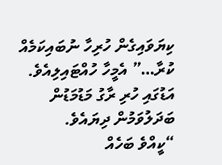ކިޔަވައިގެން ހުރިހާ ނުބައިކަމެއް ކުރާ…” އެމީހާ ހުއްޓައިލިއެވެ. އަޑުގައި ހުރި ރާގު މަޑުމަޑުން ބަދަލުވަމުން ދިޔައެވެ.
“ކީއްވެ ބަހެއް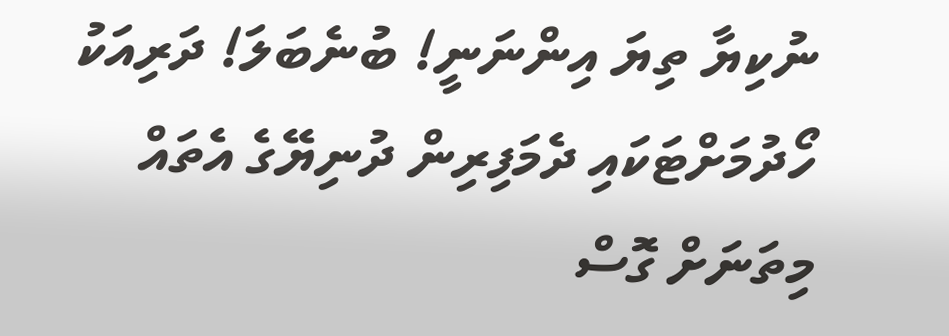ނުކިޔާ ތިޔަ އިންނަނީ! ބުނެބަލަ! ދަރިއަކު ހޯދުމަށްޓަކައި ދެމަފިރިން ދުނިޔޭގެ އެތައް މިތަނަށް ގޮސް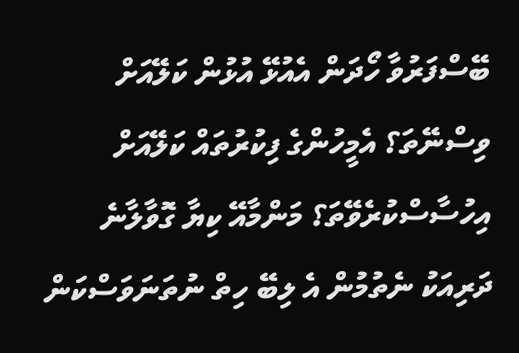ބޭސްފަރުވާ ހޯދަން އެއުޅޭ އުޅުން ކަލޭއަށް ވިސްނޭތަ؟ އެމީހުންގެ ފިކުރުތައް ކަލޭއަށް އިހުސާސްކުރެވޭތަ؟ މަންމާއޭ ކިޔާ ގޮވާލާނެ ދަރިއަކު ނެތުމުން އެ ލިބޭ ހިތް ނުތަނަވަސްކަން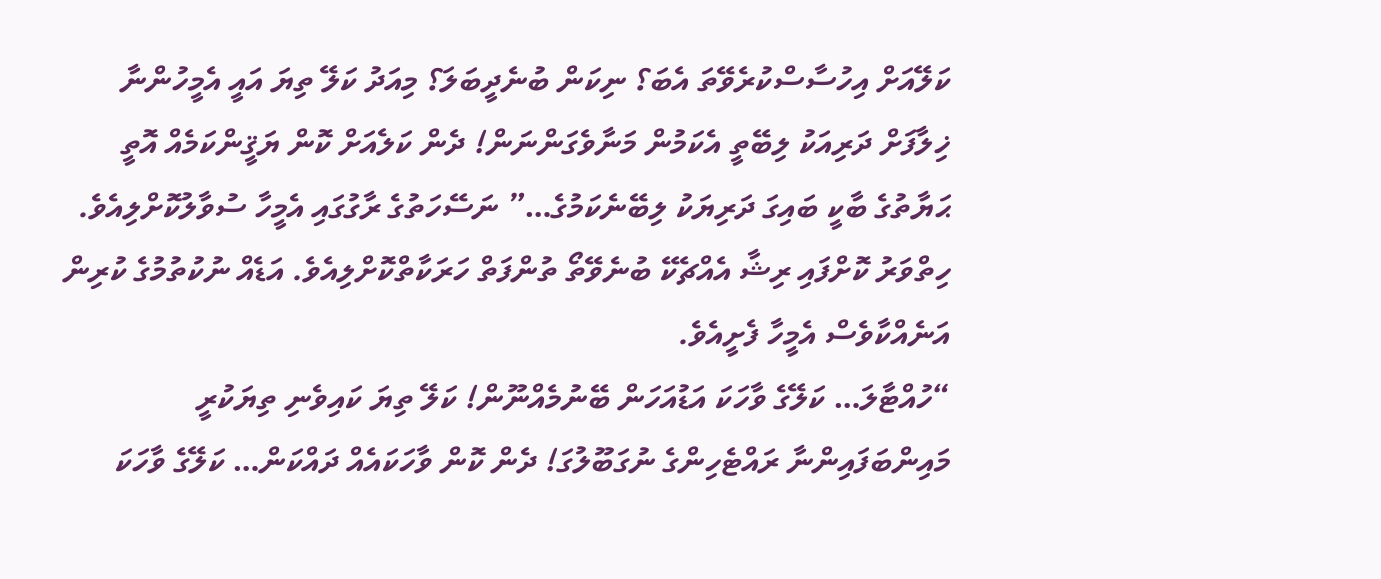ކަލޭއަށް އިހުސާސްކުރެވޭތަ އެބަ؟ ނިކަން ބުނެދީބަލަ؟ މިއަދު ކަލޭ ތިޔަ އައީ އެމީހުންނާ ޚިލާފަށް ދަރިއަކު ލިބޭތީ އެކަމުން މަނާވެގަންނަން! ދެން ކަލެއަށް ކޮން ޔަޤީންކަމެއް އޮތީ ޙަޔާތުގެ ބާކީ ބައިގަ ދަރިޔަކު ލިބޭނެކަމުގެ…” ނަސޭހަތުގެ ރާގުގައި އެމީހާ ސުވާލުކޮށްލިއެވެ.
ހިތްވަރު ކޮށްފައި ރިޝާ އެއްޗެކޭ ބުނެވޭތޯ ތުންފަތް ހަރަކާތްކޮށްލިއެވެ. އަޑެއް ނުކުތުމުގެ ކުރިން އަނެއްކާވެސް އެމީހާ ފެށީއެވެ.
“ހުއްޓާލަ… ކަލޭގެ ވާހަކަ އަޑުއަހަން ބޭނުމެއްނޫން! ކަލޭ ތިޔަ ކައިވެނި ތިޔަކުރީ މައިންބަފައިންނާ ރައްޓެހިންގެ ނުގަބޫލުގަ! ދެން ކޮން ވާހަކައެއް ދައްކަން… ކަލޭގެ ވާހަކަ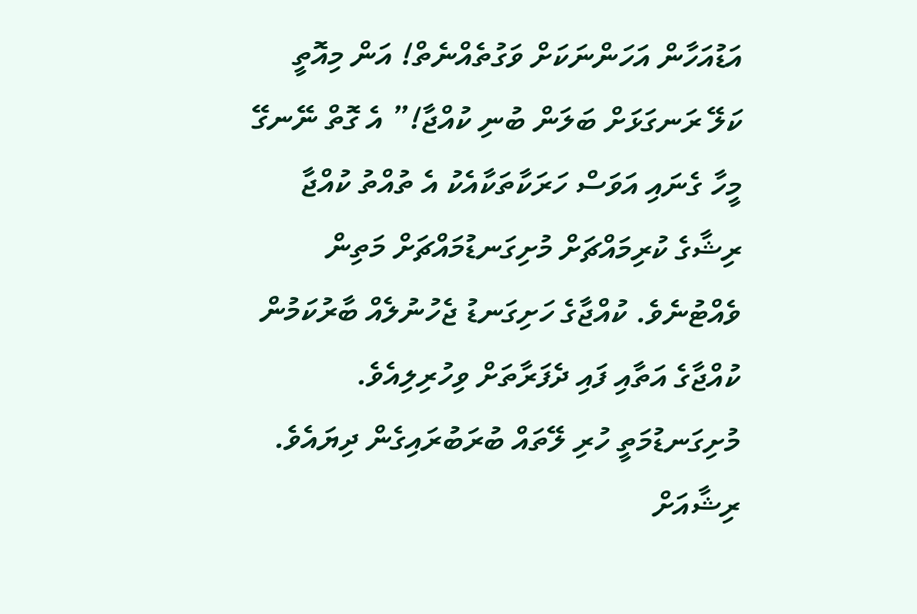އަޑުއަހާން އަހަންނަކަށް ވަގުތެއްނެތް! އަން މިއޮތީ ކަލޭ ރަނގަޅަށް ބަލަން ބުނި ކުއްޖާ!” އެ ގޮތް ނޭނގޭ މީހާ ގެނައި އަވަސް ހަރަކާތަކާއެކު އެ ތުއްތު ކުއްޖާ ރިޝާގެ ކުރިމައްޗަށް މުށިގަނޑުމައްޗަށް މަތިން ވެއްޓުނެވެ. ކުއްޖާގެ ހަށިގަނޑު ޖެހުނުލެއް ބާރުކަމުން ކުއްޖާގެ އަތާއި ފައި ދެފަރާތަށް ވިހުރިލިއެވެ. މުށިގަނޑުމަތީ ހުރި ލޭތައް ބުރަބުރައިގެން ދިޔައެވެ. ރިޝާއަށް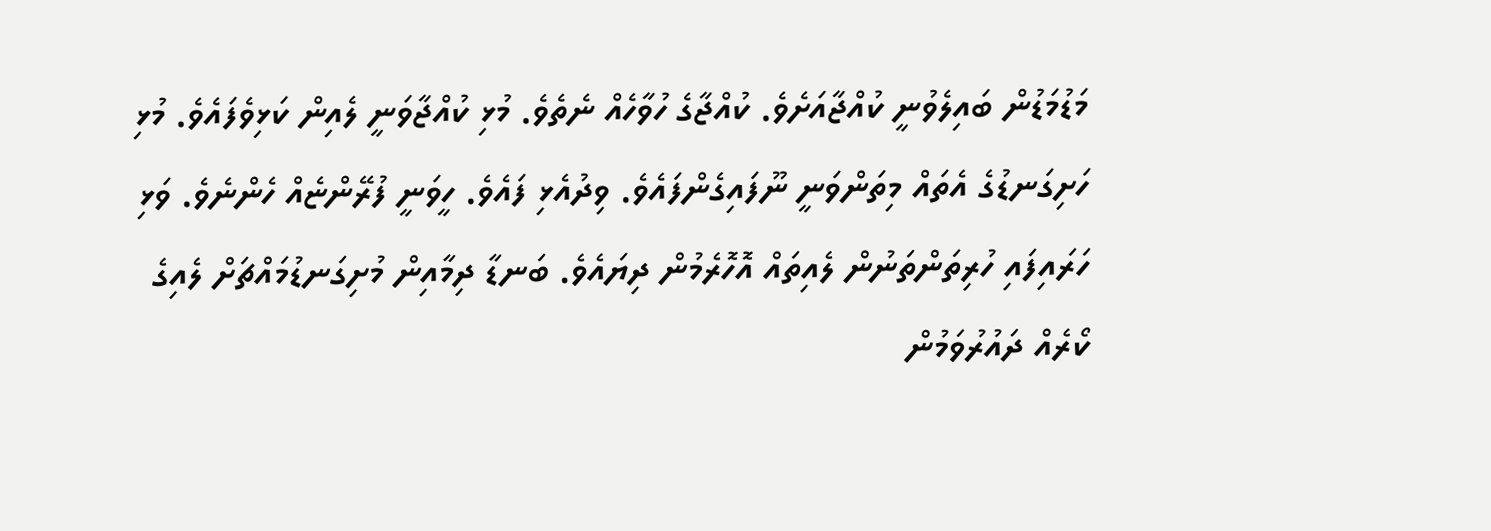މަޑުމަޑުން ބައިލެވުނީ ކުއްޖާއަށެވެ. ކުއްޖާގެ ހުވާހެއް ނެތެވެ. މުޅި ކުއްޖާވަނީ ލެއިން ކަޅިވެފައެވެ. މުޅި ހަށިގަނޑުގެ އެތައް މިތަންވަނީ ނޫފައިގެންފައެވެ. ވިދުއެޅި ފައެވެ. ހީވަނީ ފުރޭންޏެއް ހެންނެވެ. ވަޅި ހަރައިފައި ހުރިތަންތަނުން ލެއިތައް އޮހޮރެމުން ދިޔައެވެ. ބަނޑާ ދިމާއިން މުށިގަނޑުމައްޗަށް ލެއިގެ ކޯރެއް ދައުރުވަމުން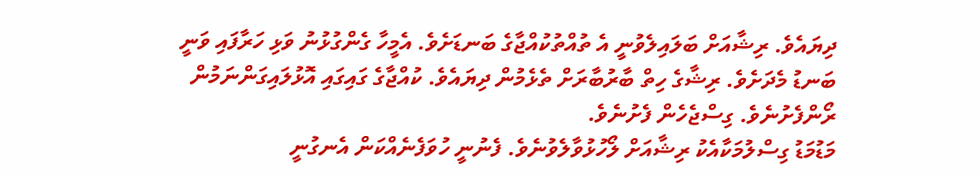ދިޔައެވެ. ރިޝާއަށް ބަލައިލެވުނީ އެ ތުއްތުކުއްޖާގެ ބަނޑަށެވެ. އެމީހާ ގެންގުޅުނު ވަޅި ހަރާފައި ވަނީ ބަނޑު މެދަށެވެ. ރިޝާގެ ހިތް ބާރުބާރަށް ތެޅެމުން ދިޔައެވެ. ކުއްޖާގެ ގައިގައި އޮޅުލައިގަންނަމުން ރޯންފެށުނެވެ. ގިސްޖެހެން ފެށުނެވެ.
މަޑުމަޑު ގިސްލުމަކާއެކު ރިޝާއަށް ލޯހުޅުވާލެވުނެވެ. ފެނުނީ ހުވަފެނެއްކަން އެނގުނީ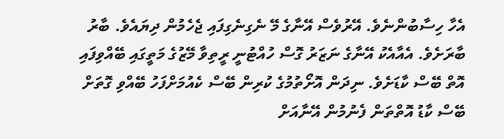އެހާ ހިސާބުންނެވެ. އޭރުވެސް އޭނާގެ މޭ ނެގިނެގިފައި ޖެހެމުން ދިޔައެވެ. ބާރު ބާރަށެވެ. އެއާއެކު އޭނާގެ ނަޒަރު ގޮސް ހުއްޓުނީ ރީތިވާ މޭޒުގެ މަތީގައި ބޭއްވިފައި އޮތް ބޭސް ކާޑަށެވެ. ނިދަން އޮށޯތުމުގެ ކުރިން ބޭސް ކެއުމަށްފަހު ބޭއްވި ގޮތަށް ބޭސް ކާޑު އޮތްތަން ފެނުމުން އޭނާއަށް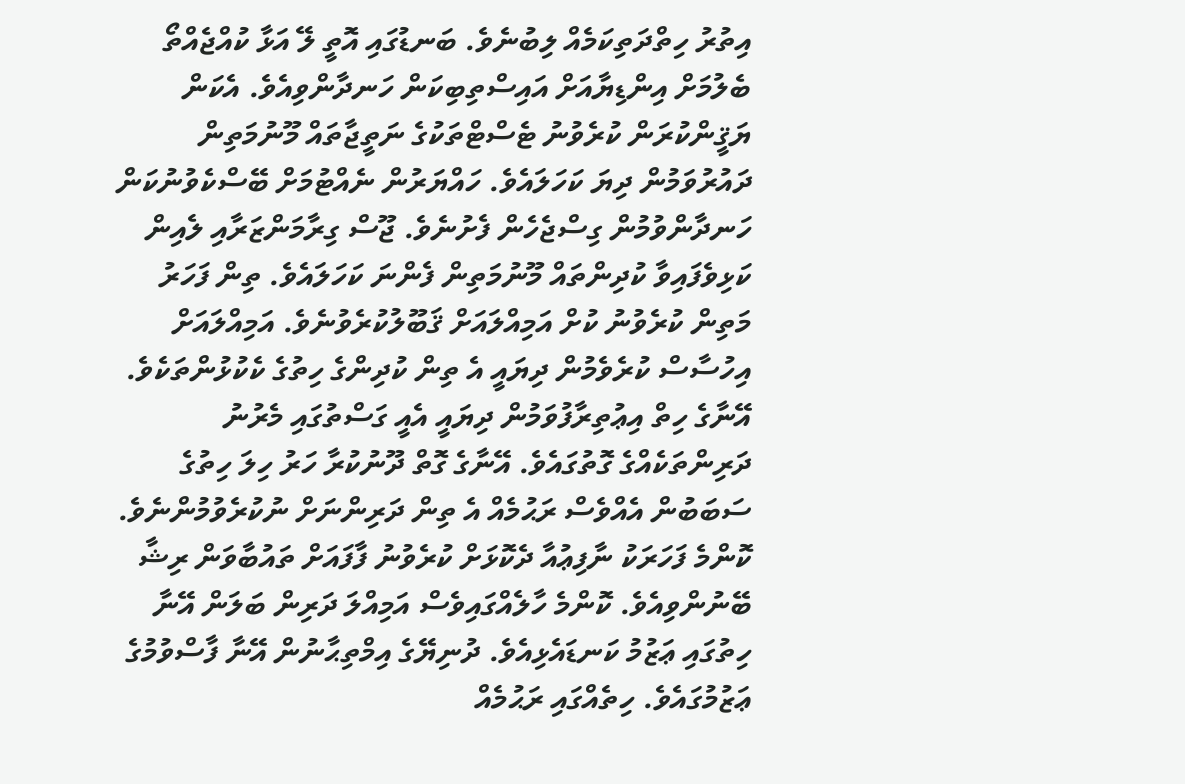އިތުރު ހިތްދަތިކަމެއް ލިބުނެވެ. ބަނޑުގައި އޮތީ ލޭ އަޅާ ކުއްޖެއްތޯ ބެލުމަށް އިންޑިޔާއަށް އައިސްތިބިކަން ހަނދާންވިއެވެ. އެކަން ޔަޤީންކުރަން ކުރެވުނު ޓެސްޓްތަކުގެ ނަތީޖާތައް މޫނުމަތިން ދައުރުވަމުން ދިޔަ ކަހަލައެވެ. ހައްޔަރުން ނެއްޓުމަށް ބޭސްކެވުނުކަން ހަނދާންވުމުން ގިސްޖެހެން ފެށުނެވެ. ޖޫސް ގިރާމަންޒަރާއި ލެއިން ކަޅިވެފައިވާ ކުދިންތައް މޫނުމަތިން ފެންނަ ކަހަލައެވެ. ތިން ފަހަރު މަތިން ކުރެވުނު ކުށް އަމިއްލައަށް ޤަބޫލުކުރެވުނެވެ. އަމިއްލައަށް އިހުސާސް ކުރެވެމުން ދިޔައީ އެ ތިން ކުދިންގެ ހިތުގެ ކެކުޅުންތަކެވެ. އޭނާގެ ހިތް އިޢުތިރާފުވަމުން ދިޔައީ އެއީ ގަސްތުގައި މެރުނު ދަރިންތަކެއްގެ ގޮތުގައެވެ. އޭނާގެ ގޮތް ދޫނުކުރާ ހަރު ހިލަ ހިތުގެ ސަބަބުން އެއްވެސް ރަޙުމެއް އެ ތިން ދަރިންނަށް ނުކުރެވުމުންނެވެ. ކޮންމެ ފަހަރަކު ނާފިޢުއާ ދެކޮޅަށް ކުރެވުނު ފާފައަށް ތައުބާވަން ރިޝާ ބޭނުންވިއެވެ. ކޮންމެ ހާލެއްގައިވެސް އަމިއްލަ ދަރިން ބަލަން އޭނާ ހިތުގައި ޢަޒުމު ކަނޑައެޅިއެވެ. ދުނިޔޭގެ އިމްތިޙާނުން އޭނާ ފާސްވުމުގެ ޢަޒުމުގައެވެ. ހިތެއްގައި ރަޙުމެއް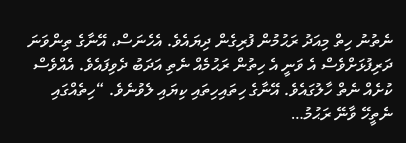ނެތުނު ހިތް މިއަދު ރަޙުމުން ފުރިގެން ދިޔައެވެ. އެހެނަސް، އޭނާގެ ތިންވަނަ ދަރިފުޅަށްވެސް އެ ވަނީ އެ ހިތުން ރަޙުމެއް ނެތި އަދަބު ދެވިފައެވެ. އެއްވެސް ކުށެއް ނެތް ހާލުގައެވެ. އޭނާގެ ހިތައިހިތައި ކިޔައި ލެވުނެވެ. “ހިތެއްގައި ނެތީހޭ ވާނޭ ރަޙުމު…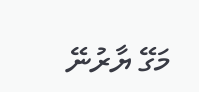މަގޭ ޔާރުނޭ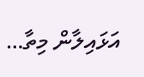އަޅައިލާން މިތާ…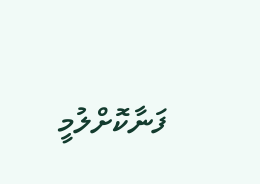ފަނާކޮށްލުމީ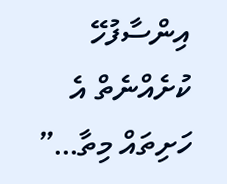އިންސާފުހޭ ކުށެއްނެތް އެ ހަށިތައް މިތާ…”